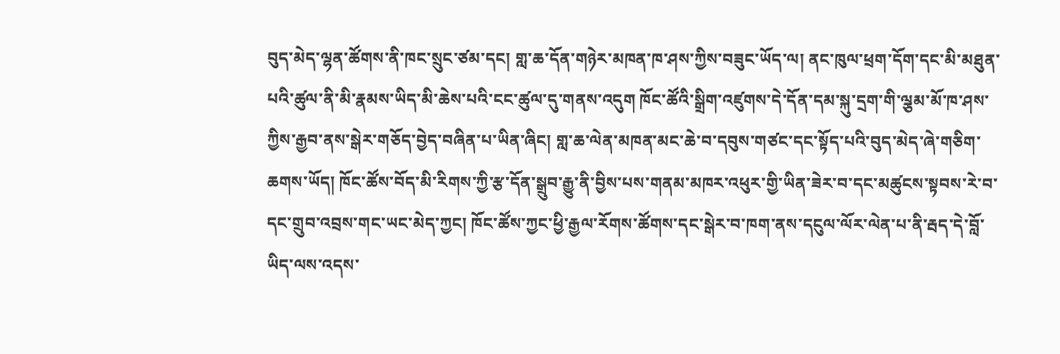བུད་མེད་ལྷན་ཚོགས་ནི་ཁང་སྲུང་ཙམ་དང། གླ་ཆ་དོན་གཉེར་མཁན་ཁ་ཤས་ཀྱིས་བཟུང་ཡོད་ལ། ནང་ཁུལ་ཕྲག་དོག་དང་མི་མཐུན་པའི་ཚུལ་ནི་མི་རྣམས་ཡིད་མི་ཆེས་པའི་ངང་ཚུལ་དུ་གནས་འདུག ཁོང་ཚོའི་སྒྲིག་འཛུགས་དེ་དོན་དམ་སྐུ་དྲག་གི་ལྕམ་མོ་ཁ་ཤས་ཀྱིས་རྒྱབ་ནས་སྒེར་གཅོད་བྱེད་བཞིན་པ་ཡིན་ཞིང། གླ་ཆ་ལེན་མཁན་མང་ཆེ་བ་དབུས་གཙང་དང་སྟོད་པའི་བུད་མེད་ཞེ་གཅིག་ཆགས་ཡོད། ཁོང་ཚོས་བོད་མི་རིགས་ཀྱི་རྩ་དོན་སྒྲུབ་རྒྱུ་ནི་བྱིས་པས་གནམ་མཁར་འཕུར་གྱི་ཡིན་ཟེར་བ་དང་མཚུངས་སྟབས་རེ་བ་དང་གྲུབ་འབྲས་གང་ཡང་མེད་ཀྱང། ཁོང་ཚོས་ཀྱང་ཕྱི་རྒྱལ་རོགས་ཚོགས་དང་སྒེར་བ་ཁག་ནས་དངུལ་ལོར་ལེན་པ་ནི་རྦད་དེ་བློ་ཡིད་ལས་འདས་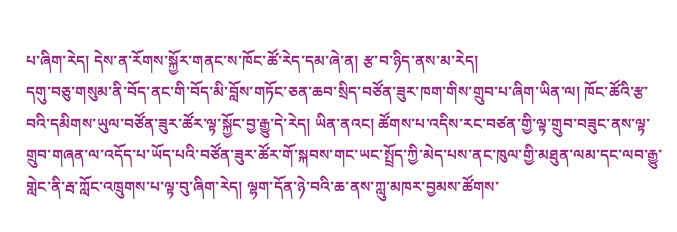པ་ཞིག་རེད། དེས་ན་རོགས་སྐྱོར་གནང་ས་ཁོང་ཚོ་རེད་དམ་ཞེ་ན། རྩ་བ་ཉིད་ནས་མ་རེད།
དགུ་བཅུ་གསུམ་ནི་བོད་ནང་གི་བོད་མི་བློས་གཏོང་ཅན་ཆབ་སྲིད་བཙོན་ཟུར་ཁག་གིས་གྲུབ་པ་ཞིག་ཡིན་ལ། ཁོང་ཚོའི་རྩ་བའི་དམིགས་ཡུལ་བཙོན་ཟུར་ཚོར་ལྟ་སྐྱོང་བྱ་རྒྱུ་དེ་རེད། ཡིན་ནའང། ཚོགས་པ་འདིས་རང་བཙན་གྱི་ལྟ་གྲུབ་བཟུང་ནས་ལྟ་གྲུབ་གཞན་ལ་འདོད་པ་ཡོད་པའི་བཙོན་ཟུར་ཚོར་གོ་སྐབས་གང་ཡང་སྤྲོད་ཀྱི་མེད་པས་ནང་ཁུལ་གྱི་མཐུན་ལམ་དང་ལབ་རྒྱུ་གླེང་ནི་རྦ་ཀློང་འཁྲུགས་པ་ལྟ་བུ་ཞིག་རེད། ལྷག་དོན་ཉེ་བའི་ཆ་ནས་ཀླུ་མཁར་བྱམས་ཚོགས་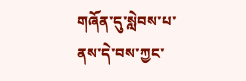གཞོན་དུ་སླེབས་པ་ནས་དེ་བས་ཀྱང་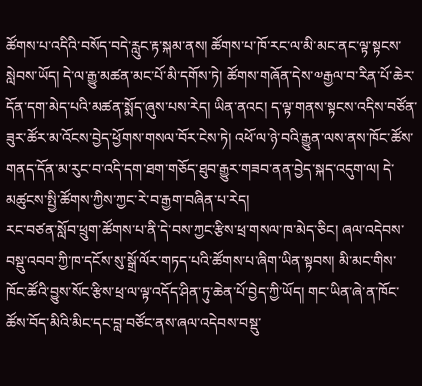ཚོགས་པ་འདིའི་བསོད་བདེ་རླུང་རྟ་སྐམ་ནས། ཚོགས་པ་ཁོ་རང་ལ་མི་མང་ནང་ལྟ་སྟངས་སླེབས་ཡོད། དེ་ལ་རྒྱུ་མཚན་མང་པོ་མི་དགོས་ཏེ། ཚོགས་གཞོན་དེས་༧རྒྱལ་བ་རིན་པོ་ཆེར་དོན་དག་མེད་པའི་མཚན་སྨོད་ཞུས་པས་རེད། ཡིན་ནའང། ད་ལྟ་གནས་སྟངས་འདིས་བཙོན་ཟུར་ཚོར་མ་འོངས་བྱེད་ཕྱོགས་གསལ་བོར་ངེས་ཏེ། འཕོ་ལ་ཉེ་བའི་རྒྱུན་ལས་ནས་ཁོང་ཚོས་གནད་དོན་མ་རུང་བ་འདི་དག་ཐག་གཅོད་ཐུབ་རྒྱུར་གཟབ་ནན་བྱེད་སྐད་འདུག་ལ། དེ་མཚུངས་སྤྱི་ཚོགས་ཀྱིས་ཀྱང་རེ་བ་རྒྱག་བཞིན་པ་རེད།
རང་བཙན་སློབ་ཕྲུག་ཚོགས་པ་ནི་དེ་བས་ཀྱང་རྩིས་ཕྲ་གསལ་ཁ་མེད་ཅིང། ཞལ་འདེབས་བསྡུ་འབབ་ཀྱི་ཁ་དངོས་སུ་སྒྲོ་ལོར་གཏད་པའི་ཚོགས་པ་ཞིག་ཡིན་སྟབས། མི་མང་གིས་ཁོང་ཚོའི་བྱུས་སོང་རྩིས་ཕྲ་ལ་ལྟ་འདོད་ཤིན་ཏུ་ཆེན་པོ་བྱེད་ཀྱི་ཡོད། གང་ཡིན་ཞེ་ན་ཁོང་ཚོས་བོད་མིའི་མིང་དང་བླ་བཙོང་ནས་ཞལ་འདེབས་བསྡུ་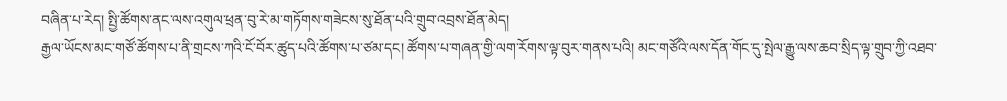བཞིན་པ་རེད། སྤྱི་ཚོགས་ནང་ལས་འགུལ་ཕྲན་བུ་རེ་མ་གཏོགས་གཟེངས་སུ་ཐོན་པའི་གྲུབ་འབྲས་ཐོན་མེད།
རྒྱལ་ཡོངས་མང་གཙོ་ཚོགས་པ་ནི་གྲངས་ཀའི་ངོ་བོར་ཚུད་པའི་ཚོགས་པ་ཙམ་དང། ཚོགས་པ་གཞན་གྱི་ལག་རོགས་ལྟ་བུར་གནས་པའི། མང་གཙོའི་ལས་དོན་གོང་དུ་སྤེལ་རྒྱུ་ལས་ཆབ་སྲིད་ལྟ་གྲུབ་ཀྱི་འཐབ་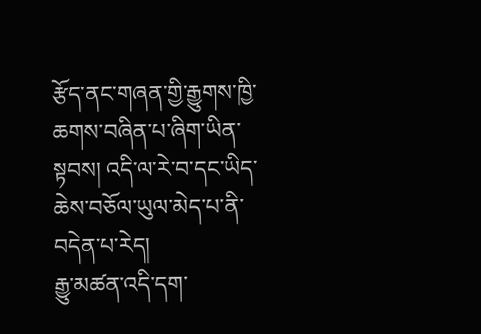རྩོད་ནང་གཞན་གྱི་རྒྱུགས་ཁྱི་ཆགས་བཞིན་པ་ཞིག་ཡིན་སྟབས། འདི་ལ་རེ་བ་དང་ཡིད་ཆེས་བཅོལ་ཡུལ་མེད་པ་ནི་བདེན་པ་རེད།
རྒྱུ་མཚན་འདི་དག་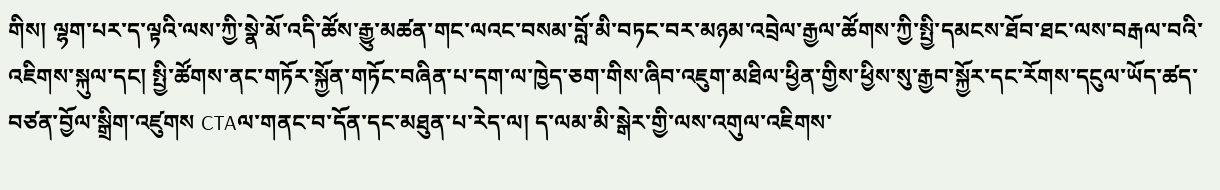གིས། ལྷག་པར་ད་ལྟའི་ལས་ཀྱི་སྣེ་མོ་འདི་ཚོས་རྒྱུ་མཚན་གང་ལའང་བསམ་བློ་མི་བཏང་བར་མཉམ་འབྲེལ་རྒྱལ་ཚོགས་ཀྱི་སྤྱི་དམངས་ཐོབ་ཐང་ལས་བརྒལ་བའི་འཇིགས་སྐུལ་དང། སྤྱི་ཚོགས་ནང་གཏོར་སྐྱོན་གཏོང་བཞིན་པ་དག་ལ་ཁྱེད་ཅག་གིས་ཞིབ་འཇུག་མཐིལ་ཕྱིན་གྱིས་ཕྱིས་སུ་རྒྱབ་སྐྱོར་དང་རོགས་དངུལ་ཡོད་ཚད་བཙན་བྱོལ་སྒྲིག་འཛུགས CTAལ་གནང་བ་དོན་དང་མཐུན་པ་རེད་ལ། ད་ལམ་མི་སྒེར་གྱི་ལས་འགུལ་འཇིགས་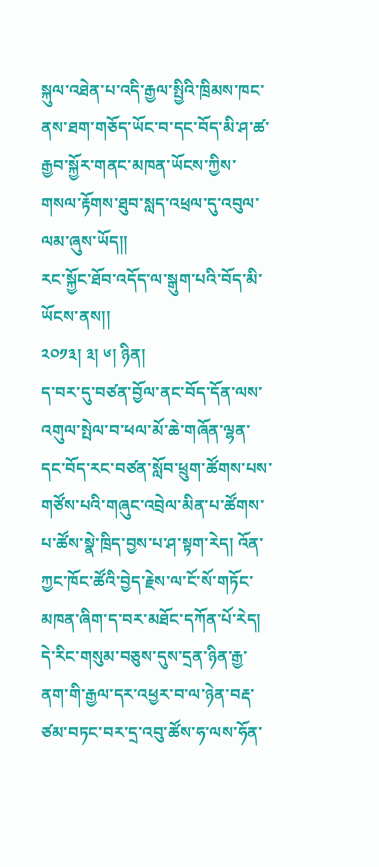སྐུལ་འཐེན་པ་འདི་རྒྱལ་སྤྱིའི་ཁྲིམས་ཁང་ནས་ཐག་གཅོད་ཡོང་བ་དང་བོད་མི་ཤ་ཚ་རྒྱབ་སྐྱོར་གནང་མཁན་ཡོངས་ཀྱིས་གསལ་རྟོགས་ཐུབ་སླད་འཕྲལ་དུ་འབུལ་ལམ་ཞུས་ཡོད།།
རང་སྐྱོང་ཐོབ་འདོད་ལ་སྒུག་པའི་བོད་མི་ཡོངས་ནས།།
༢༠༡༣། ༣། ༦། ཉིན།
ད་བར་དུ་བཙན་བྱོལ་ནང་བོད་དོན་ལས་འགུལ་སྤེལ་བ་ཕལ་མོ་ཆེ་གཞོན་ལྷན་དང་བོད་རང་བཙན་སློབ་ཕྲུག་ཚོགས་པས་གཙོས་པའི་གཞུང་འབྲེལ་མིན་པ་ཚོགས་པ་ཚོས་སྣེ་ཁྲིད་བྱས་པ་ཤ་སྟག་རེད། འོན་ཀྱང་ཁོང་ཚོའི་བྱེད་རྗེས་ལ་ངོ་སོ་གཏོང་མཁན་ཞིག་ད་བར་མཐོང་དཀོན་པོ་རེད། དེ་རིང་གསུམ་བཅུས་དུས་དྲན་ཉིན་རྒྱ་ནག་གི་རྒྱལ་དར་འཕྱར་བ་ལ་ཉེན་བརྡ་ཙམ་བཏང་བར་དྲ་འབུ་ཚོས་ཧ་ལས་ཧོན་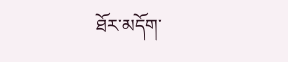ཐོར་མདོག་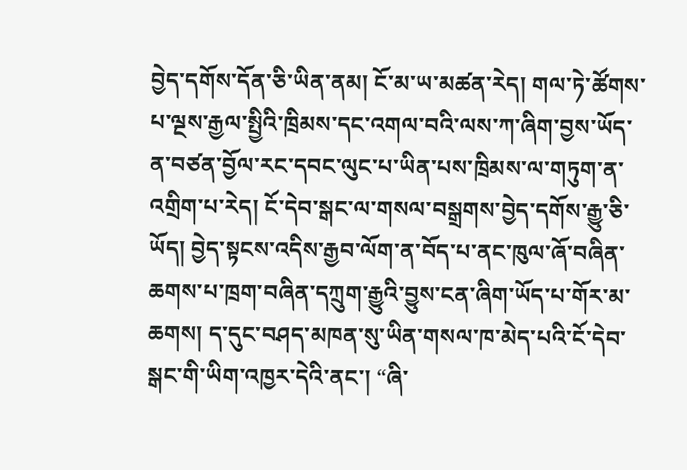བྱེད་དགོས་དོན་ཅི་ཡིན་ནམ། ངོ་མ་ཡ་མཚན་རེད། གལ་ཏེ་ཚོགས་པ་ལྔས་རྒྱལ་སྤྱིའི་ཁྲིམས་དང་འགལ་བའི་ལས་ཀ་ཞིག་བྱས་ཡོད་ན་བཙན་བྱོལ་རང་དབང་ལུང་པ་ཡིན་པས་ཁྲིམས་ལ་གཏུག་ན་འགྲིག་པ་རེད། ངོ་དེབ་སྒང་ལ་གསལ་བསྒྲགས་བྱེད་དགོས་རྒྱུ་ཅི་ཡོད། བྱེད་སྟངས་འདིས་རྒྱབ་ལོག་ན་བོད་པ་ནང་ཁུལ་ཞོ་བཞིན་ཆགས་པ་ཁྲག་བཞིན་དཀྲུག་རྒྱུའི་བྱུས་ངན་ཞིག་ཡོད་པ་གོར་མ་ཆགས། ད་དུང་བཤད་མཁན་སུ་ཡིན་གསལ་ཁ་མེད་པའི་ངོ་དེབ་སྒང་གི་ཡིག་འཁྱར་དེའི་ནང་། “ཞི་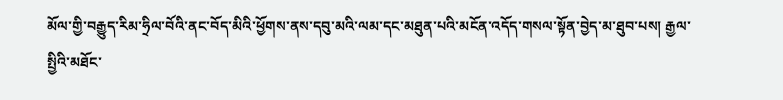མོལ་གྱི་བརྒྱུད་རིམ་ཧྲིལ་བོའི་ནང་བོད་མིའི་ཕྱོགས་ནས་དབུ་མའི་ལམ་དང་མཐུན་པའི་མངོན་འདོད་གསལ་སྟོན་བྱེད་མ་ཐུབ་པས། རྒྱལ་སྤྱིའི་མཐོང་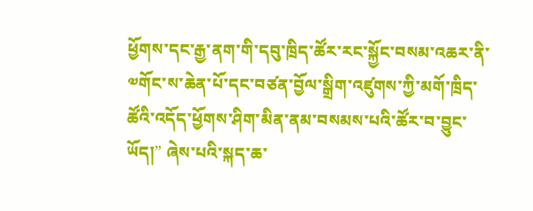ཕྱོགས་དང་རྒྱ་ནག་གི་དབུ་ཁྲིད་ཚོར་རང་སྐྱོང་བསམ་འཆར་ནི་༧གོང་ས་ཆེན་པོ་དང་བཙན་བྱོལ་སྒྲིག་འཛུགས་ཀྱི་མགོ་ཁྲིད་ཚོའི་འདོད་ཕྱོགས་ཤིག་མིན་ནམ་བསམས་པའི་ཚོར་བ་བྱུང་ཡོད།” ཞེས་པའི་སྐད་ཆ་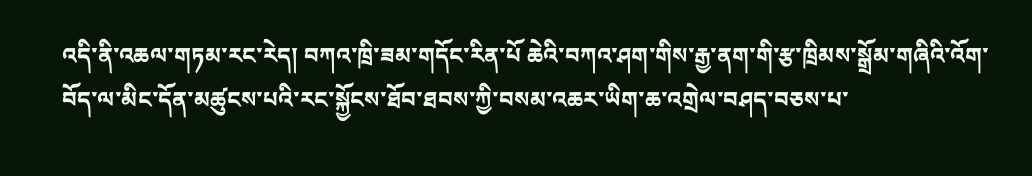འདི་ནི་འཆལ་གཏམ་རང་རེད། བཀའ་ཁྲི་ཟམ་གདོང་རིན་པོ ཆེའི་བཀའ་ཤག་གིས་རྒྱ་ནག་གི་རྩ་ཁྲིམས་སྒྲོམ་གཞིའི་འོག་བོད་ལ་མིང་དོན་མཚུངས་པའི་རང་སྐྱོངས་ཐོབ་ཐབས་ཀྱི་བསམ་འཆར་ཡིག་ཆ་འགྲེལ་བཤད་བཅས་པ་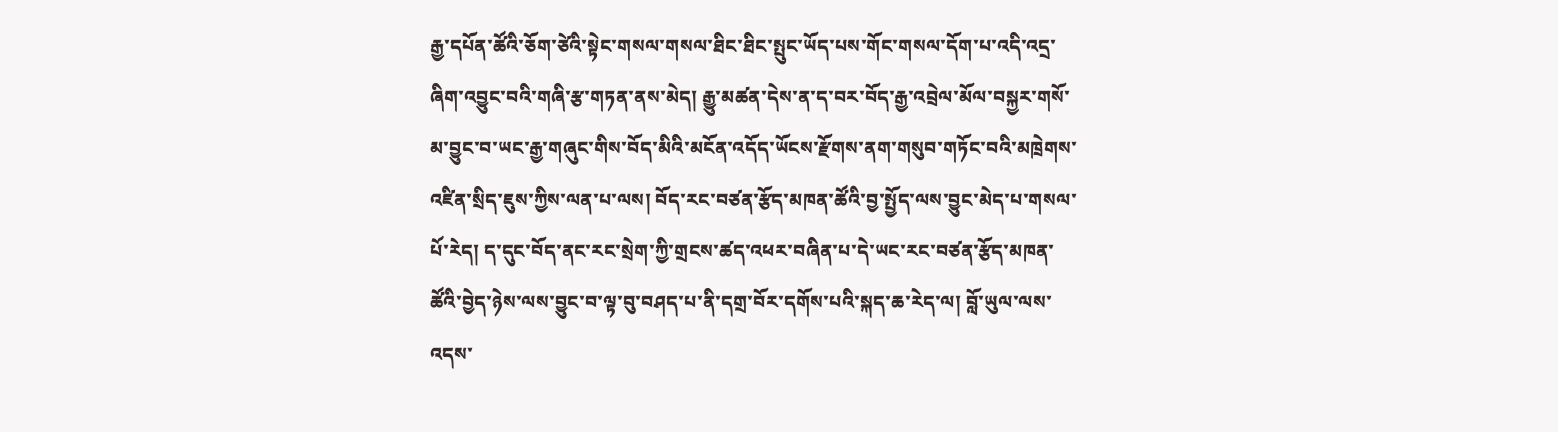རྒྱ་དཔོན་ཚོའི་ཅོག་ཙེའི་སྟེང་གསལ་གསལ་ཐིང་ཐིང་སྤུང་ཡོད་པས་གོང་གསལ་དོག་པ་འདི་འདྲ་ཞིག་འབྱུང་བའི་གཞི་རྩ་གཏན་ནས་མེད། རྒྱུ་མཚན་དེས་ན་ད་བར་བོད་རྒྱ་འབྲེལ་མོལ་བསྐྱར་གསོ་མ་བྱུང་བ་ཡང་རྒྱ་གཞུང་གིས་བོད་མིའི་མངོན་འདོད་ཡོངས་རྫོགས་ནག་གསུབ་གཏོང་བའི་མཁྲེགས་འཛིན་སྲིད་ཇུས་ཀྱིས་ལན་པ་ལས། བོད་རང་བཙན་རྩོད་མཁན་ཚོའི་བྱ་སྤྱོད་ལས་བྱུང་མེད་པ་གསལ་པོ་རེད། ད་དུང་བོད་ནང་རང་སྲེག་ཀྱི་གྲངས་ཚད་འཕར་བཞིན་པ་དེ་ཡང་རང་བཙན་རྩོད་མཁན་ཚོའི་བྱེད་ཉེས་ལས་བྱུང་བ་ལྟ་བུ་བཤད་པ་ནི་དགྲ་བོར་དགོས་པའི་སྐད་ཆ་རེད་ལ། བློ་ཡུལ་ལས་འདས་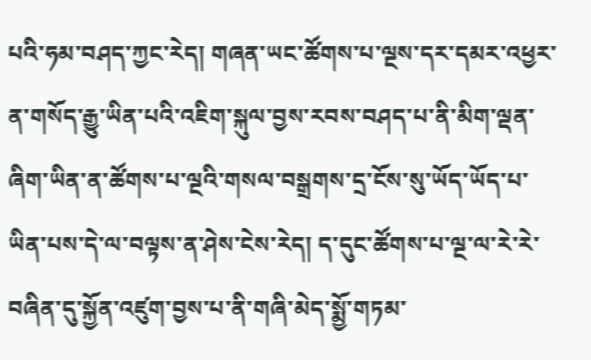པའི་ཧམ་བཤད་ཀྱང་རེད། གཞན་ཡང་ཚོགས་པ་ལྔས་དར་དམར་འཕྱར་ན་གསོད་རྒྱུ་ཡིན་པའི་འཇིག་སྐུལ་བྱས་རབས་བཤད་པ་ནི་མིག་ལྡན་ཞིག་ཡིན་ན་ཚོགས་པ་ལྔའི་གསལ་བསྒྲགས་དྲ་ངོས་སུ་ཡོད་ཡོད་པ་ཡིན་པས་དེ་ལ་བལྟས་ན་ཤེས་ངེས་རེད། ད་དུང་ཚོགས་པ་ལྔ་ལ་རེ་རེ་བཞིན་དུ་སྐྱོན་འཛུག་བྱས་པ་ནི་གཞི་མེད་སྨྱོ་གཏམ་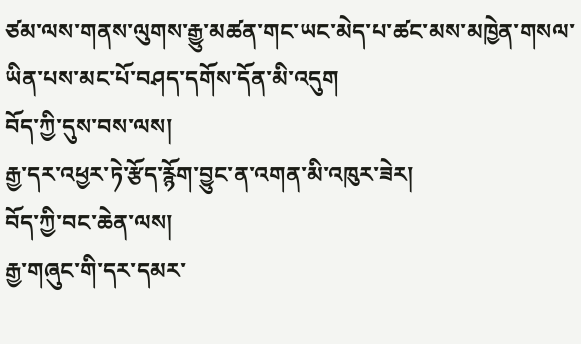ཙམ་ལས་གནས་ལུགས་རྒྱུ་མཚན་གང་ཡང་མེད་པ་ཚང་མས་མཁྱེན་གསལ་ཡིན་པས་མང་པོ་བཤད་དགོས་དོན་མི་འདུག
བོད་ཀྱི་དུས་བས་ལས།
རྒྱ་དར་འཕྱར་ཏེ་རྩོད་རྙོག་བྱུང་ན་འགན་མི་འཁུར་ཟེར།
བོད་ཀྱི་བང་ཆེན་ལས།
རྒྱ་གཞུང་གི་དར་དམར་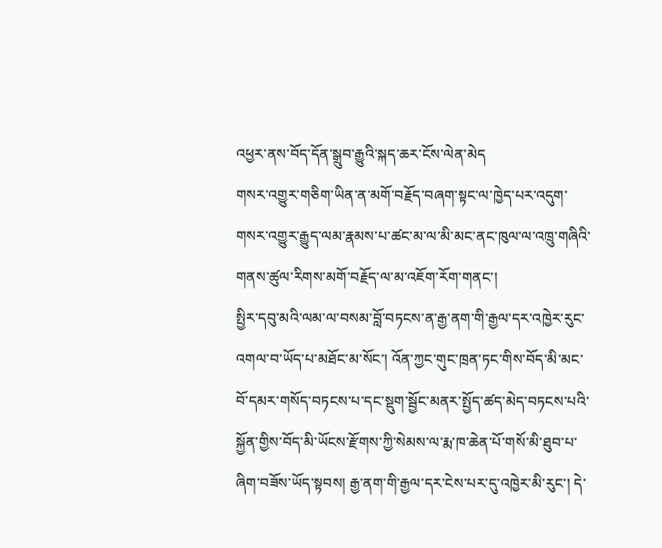འཕྱར་ནས་བོད་དོན་སྒྲུབ་རྒྱུའི་སྐད་ཆར་ངོས་ལེན་མེད
གསར་འགྱུར་གཅིག་ཡིན་ན་མགོ་བརྗོད་བཞག་སྟང་ལ་ཁྱེད་པར་འདུག་གསར་འགྱུར་རྒྱུད་ལམ་རྣམས་པ་ཚང་མ་ལ་མི་མང་ནང་ཁུལ་ལ་འཁྲུ་གཞིའི་གནས་ཚུལ་རིགས་མགོ་བརྗོད་ལ་མ་འཇོག་རོག་གནང་།
སྤྱིར་དབུ་མའི་ལམ་ལ་བསམ་བློ་བཏངས་ན་རྒྱ་ནག་གི་རྒྱལ་དར་འཁྱེར་རུང་འགལ་བ་ཡོད་པ་མཐོང་མ་སོང་། འོན་ཀྱང་གུང་ཁྲན་ཏང་གིས་བོད་མི་མང་བོ་དམར་གསོད་བཏངས་པ་དང་སྡུག་སྦྱོང་མནར་སྤྱོད་ཚད་མེད་བཏངས་པའི་སྐྱོན་གྱིས་བོད་མི་ཡོངས་རྫོགས་ཀྱི་སེམས་ལ་རྨ་ཁ་ཆེན་པོ་གསོ་མི་ཐུབ་པ་ཞིག་བཟོས་ཡོད་སྟབས། རྒྱ་ནག་གི་རྒྱལ་དར་ངེས་པར་དུ་འཁྱེར་མི་རུང་། དེ་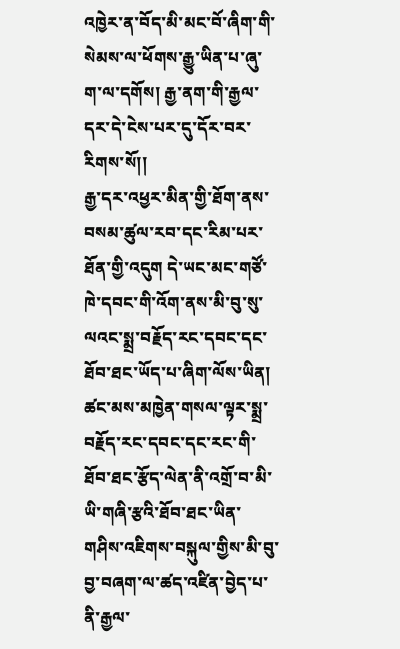འཁྱེར་ན་བོད་མི་མང་བོ་ཞིག་གི་སེམས་ལ་ཕོགས་རྒྱུ་ཡིན་པ་ཞུ་ག་ལ་དགོས། རྒྱ་ནག་གི་རྒྱལ་དར་དེ་ངེས་པར་དུ་དོར་བར་རིགས་སོ།།
རྒྱ་དར་འཕྱར་མིན་གྱི་ཐོག་ནས་བསམ་ཚུལ་རབ་དང་རིམ་པར་ཐོན་གྱི་འདུག དེ་ཡང་མང་གཙོ་ཁེ་དབང་གི་འོག་ནས་མི་བུ་སུ་ལའང་སྨྲ་བརྗོད་རང་དབང་དང་ཐོབ་ཐང་ཡོད་པ་ཞིག་ལོས་ཡིན། ཚང་མས་མཁྱེན་གསལ་ལྟར་སྨྲ་བརྗོད་རང་དབང་དང་རང་གི་ཐོབ་ཐང་རྩོད་ལེན་ནི་འགྲོ་བ་མི་ཡི་གཞི་རྩའི་ཐོབ་ཐང་ཡིན་གཤིས་འཇིགས་བསྐུལ་གྱིས་མི་བུ་བྱ་བཞག་ལ་ཚད་འཛིན་བྱེད་པ་ནི་རྒྱལ་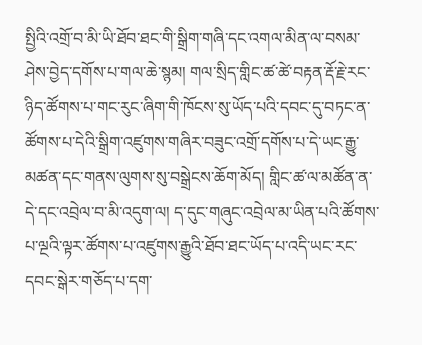སྤྱིའི་འགྲོ་བ་མི་ཡི་ཐོབ་ཐང་གི་སྒྲིག་གཞི་དང་འགལ་མིན་ལ་བསམ་ཤེས་བྱེད་དགོས་པ་གལ་ཆེ་སྙམ། གལ་སྲིད་གླིང་ཚ་ཚེ་བརྟན་རྡོ་རྗེ་རང་ཉིད་ཚོགས་པ་གང་རུང་ཞིག་གི་ཁོངས་སུ་ཡོད་པའི་དབང་དུ་བཏང་ན་ཚོགས་པ་དེའི་སྒྲིག་འཛུགས་གཞིར་བཟུང་འགྲོ་དགོས་པ་དེ་ཡང་རྒྱུ་མཚན་དང་གནས་ལུགས་སུ་བསྒྲེངས་ཆོག་མོད། གླིང་ཚ་ལ་མཚོན་ན་དེ་དང་འབྲེལ་བ་མི་འདུག་ལ། ད་དུང་གཞུང་འབྲེལ་མ་ཡིན་པའི་ཚོགས་པ་ལྔའི་ལྟར་ཚོགས་པ་འཛུགས་རྒྱུའི་ཐོབ་ཐང་ཡོད་པ་འདི་ཡང་རང་དབང་སྒེར་གཅོད་པ་དག་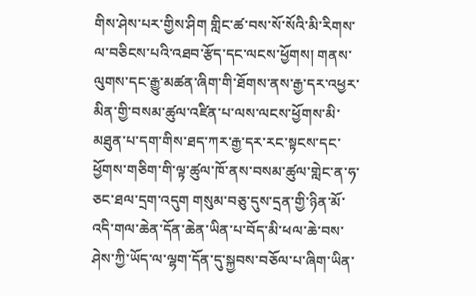གིས་ཤེས་པར་གྱིས་ཤིག གླིང་ཚ་བས་སོ་སོའི་མི་རིགས་ལ་བཅིངས་པའི་འཐབ་རྩོད་དང་ལངས་ཕྱོགས། གནས་ལུགས་དང་རྒྱུ་མཚན་ཞིག་གི་ཐོགས་ནས་རྒྱ་དར་འཕྱར་མིན་གྱི་བསམ་ཚུལ་འཛིན་པ་ལས་ལངས་ཕྱོགས་མི་མཐུན་པ་དག་གིས་ཐད་ཀར་རྒྱ་དར་རང་སྟངས་དང་ཕྱོགས་གཅིག་གི་ལྟ་ཚུལ་ཁོ་ནས་བསམ་ཚུལ་གླེང་ན་ཧ་ཅང་ཐལ་དྲག་འདུག གསུམ་བཅུ་དུས་དྲན་གྱི་ཉིན་མོ་འདི་གལ་ཆེན་དོན་ཆེན་ཡིན་པ་བོད་མི་ཕལ་ཆེ་བས་ཤེས་ཀྱི་ཡོད་ལ་ལྷག་དོན་དུ་སྐྱབས་བཅོལ་པ་ཞིག་ཡིན་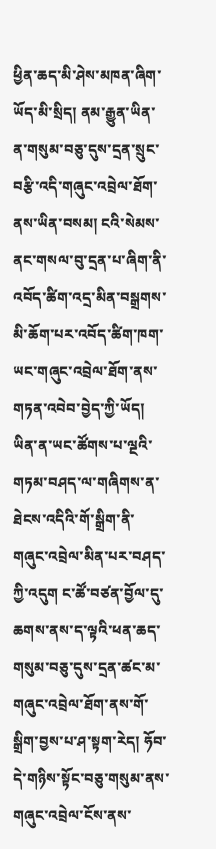ཕྱིན་ཆད་མི་ཤེས་མཁན་ཞིག་ཡོད་མི་སྲིད། ནམ་རྒྱུན་ཡིན་ན་གསུམ་བཅུ་དུས་དྲན་སྲུང་བརྩི་འདི་གཞུང་འབྲེལ་ཐོག་ནས་ཡིན་བསམ། ངའི་སེམས་ནང་གསལ་བུ་དྲན་པ་ཞིག་ནི་འབོད་ཚིག་འདྲ་མིན་བསྒྲགས་མི་ཆོག་པར་འབོད་ཚིག་ཁག་ཡང་གཞུང་འབྲེལ་ཐོག་ནས་གཏན་འབེབ་བྱེད་ཀྱི་ཡོད། ཡིན་ན་ཡང་ཚོགས་པ་ལྔའི་གཏམ་བཤད་ལ་གཞིགས་ན་ཐེངས་འདིའི་གོ་སྒྲིག་ནི་གཞུང་འབྲེལ་མིན་པར་བཤད་ཀྱི་འདུག ང་ཚོ་བཙན་བྱོལ་དུ་ཆགས་ནས་ད་ལྟའི་ཕན་ཆད་གསུམ་བཅུ་དུས་དྲན་ཚང་མ་གཞུང་འབྲེལ་ཐོག་ནས་གོ་སྒྲིག་བྱས་པ་ཤ་སྟག་རེད། ཧོབ་དེ་གཉིས་སྟོང་བཅུ་གསུམ་ནས་གཞུང་འབྲེལ་ངོས་ནས་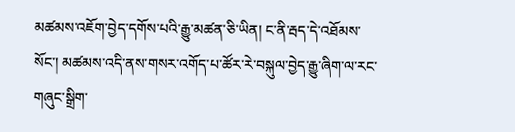མཚམས་འཇོག་བྱེད་དགོས་པའི་རྒྱུ་མཚན་ཅི་ཡིན། ང་ནི་རྦད་དེ་འཐོམས་སོང་། མཚམས་འདི་ནས་གསར་འགོད་པ་ཚོར་རེ་བསྐུལ་བྱེད་རྒྱུ་ཞིག་ལ་རང་གཞུང་སྒྲིག་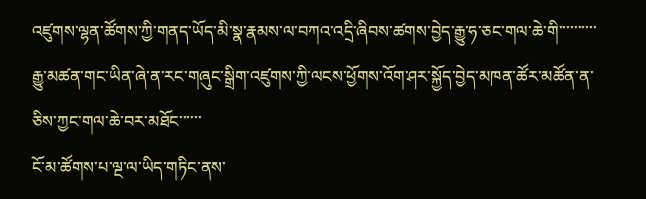འཛུགས་ལྷན་ཚོགས་ཀྱི་གནད་ཡོད་མི་སྣ་རྣམས་ལ་བཀའ་འདྲི་ཞིབས་ཚགས་བྱེད་རྒྱུ་ཧ་ཅང་གལ་ཆེ་གི་་་་་་་་་་རྒྱུ་མཚན་གང་ཡིན་ཞེ་ན་རང་གཞུང་སྒྲིག་འཛུགས་ཀྱི་ལངས་ཕྱོགས་འོག་ཤར་སྐྱོད་བྱེད་མཁན་ཚོར་མཚོན་ན་ཅིས་ཀྱང་གལ་ཆེ་བར་མཐོང་་་་་་
ངོ་མ་ཚོགས་པ་ལྔ་ལ་ཡིད་གཏིང་ནས་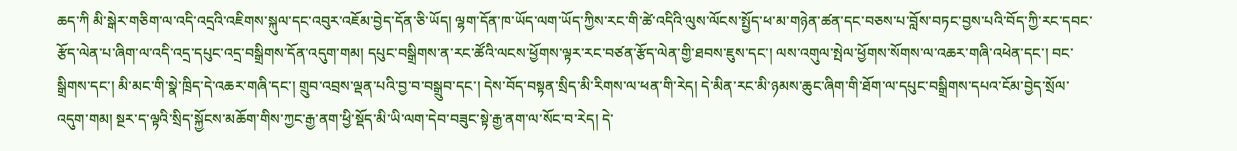ཆད་ཀི མི་སྒེར་གཅིག་ལ་འདི་འདྲའི་འཇིགས་སྐུལ་དང་འབུར་འཇོམ་བྱེད་དོན་ཅི་ཡོད། ལྷག་དོན་ཁ་ཡོད་ལག་ཡོད་ཀྱིས་རང་གི་ཚེ་འདིའི་ལུས་ལོངས་སྤྱོད་ཕ་མ་གཉེན་ཚན་དང་བཅས་པ་བློས་བཏང་བྱས་པའི་བོད་ཀྱི་རང་དབང་རྩོད་ལེན་པ་ཞིག་ལ་འདི་འདྲ་དཔུང་འདྲ་བསྒྲིགས་དོན་འདུག་གམ། དཔུང་བསྒྲིགས་ན་རང་ཚོའི་ལངས་ཕྱོགས་ལྟར་རང་བཙན་རྩོད་ལེན་གྱི་ཐབས་ཇུས་དང་། ལས་འགུལ་སྤེལ་ཕྱོགས་སོགས་ལ་འཆར་གཞི་འཕེན་དང་། བང་སྒྲིགས་དང་། མི་མང་གི་སྣེ་ཁྲིད་དེ་འཆར་གཞི་དང་། གྲུབ་འབྲས་ལྡན་པའི་བྱ་བ་བསྒྲུབ་དང་། དེས་བོད་བསྟན་སྲིད་མི་རིགས་ལ་ཕན་གི་རེད། དེ་མིན་རང་མི་ཉམས་ཆུང་ཞིག་གི་ཐོག་ལ་དཔུང་བསྒྲིགས་དཔའ་ངོམ་བྱེད་སྲོལ་འདུག་གམ། སྔར་ད་ལྟའི་སྲིད་སྐྱོངས་མཆོག་གིས་ཀྱང་རྒྱ་ནག་ཕྱི་སྡོད་མི་ཡི་ལག་དེབ་བཟུང་སྟེ་རྒྱ་ནག་ལ་སོང་བ་རེད། དེ་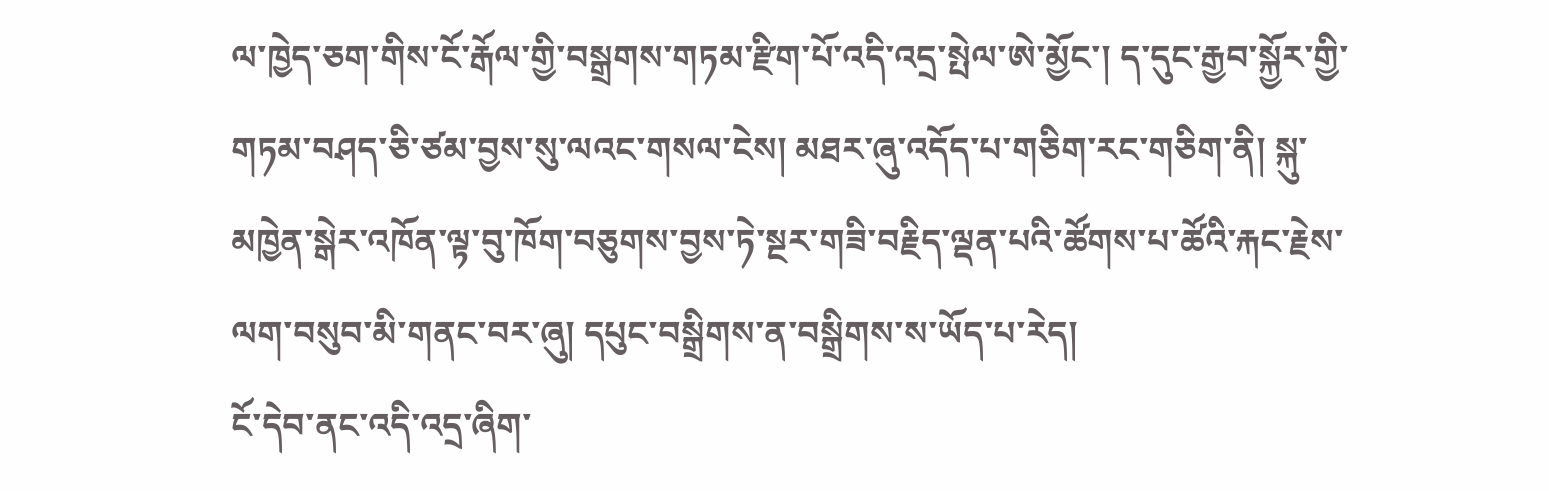ལ་ཁྱེད་ཅག་གིས་ངོ་རྒོལ་གྱི་བསྒྲགས་གཏམ་རྫིག་པོ་འདི་འདྲ་སྤེལ་ཨེ་མྱོང་། ད་དུང་རྒྱབ་སྐྱོར་གྱི་གཏམ་བཤད་ཅི་ཙམ་བྱས་སུ་ལའང་གསལ་ངེས། མཐར་ཞུ་འདོད་པ་གཅིག་རང་གཅིག་ནི། སྐུ་མཁྱེན་སྒེར་འཁོན་ལྟ་བུ་ཁོག་བཅུགས་བྱས་ཏེ་སྔར་གཟི་བརྗིད་ལྡན་པའི་ཚོགས་པ་ཚོའི་རྐང་རྗེས་ལག་བསུབ་མི་གནང་བར་ཞུ། དཔུང་བསྒྲིགས་ན་བསྒྲིགས་ས་ཡོད་པ་རེད།
ངོ་དེབ་ནང་འདི་འདྲ་ཞིག་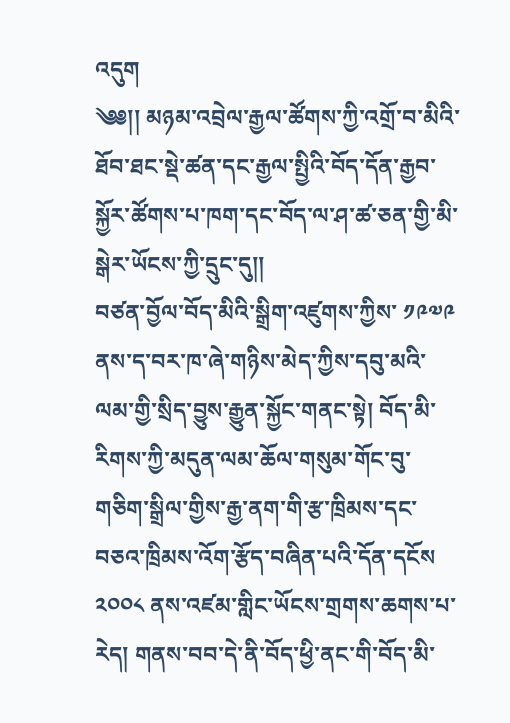འདུག
༄༅།། མཉམ་འབྲེལ་རྒྱལ་ཚོགས་ཀྱི་འགྲོ་བ་མིའི་ཐོབ་ཐང་སྡེ་ཚན་དང་རྒྱལ་སྤྱིའི་བོད་དོན་རྒྱབ་སྐྱོར་ཚོགས་པ་ཁག་དང་བོད་ལ་ཤ་ཚ་ཅན་གྱི་མི་སྒེར་ཡོངས་ཀྱི་དྲུང་དུ།།
བཙན་བྱོལ་བོད་མིའི་སྒྲིག་འཛུགས་ཀྱིས་ ༡༩༧༩ ནས་ད་བར་ཁ་ཞེ་གཉིས་མེད་ཀྱིས་དབུ་མའི་ལམ་གྱི་སྲིད་བྱུས་རྒྱུན་སྐྱོང་གནང་སྟེ། བོད་མི་རིགས་ཀྱི་མདུན་ལམ་ཆོལ་གསུམ་གོང་བུ་གཅིག་སྒྲིལ་གྱིས་རྒྱ་ནག་གི་རྩ་ཁྲིམས་དང་བཅའ་ཁྲིམས་འོག་རྩོད་བཞིན་པའི་དོན་དངོས ༢༠༠༨ ནས་འཛམ་གླིང་ཡོངས་གྲགས་ཆགས་པ་རེད། གནས་བབ་དེ་ནི་བོད་ཕྱི་ནང་གི་བོད་མི་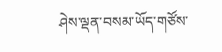ཤེས་ལྡན་བསམ་ཡོད་གཙོས་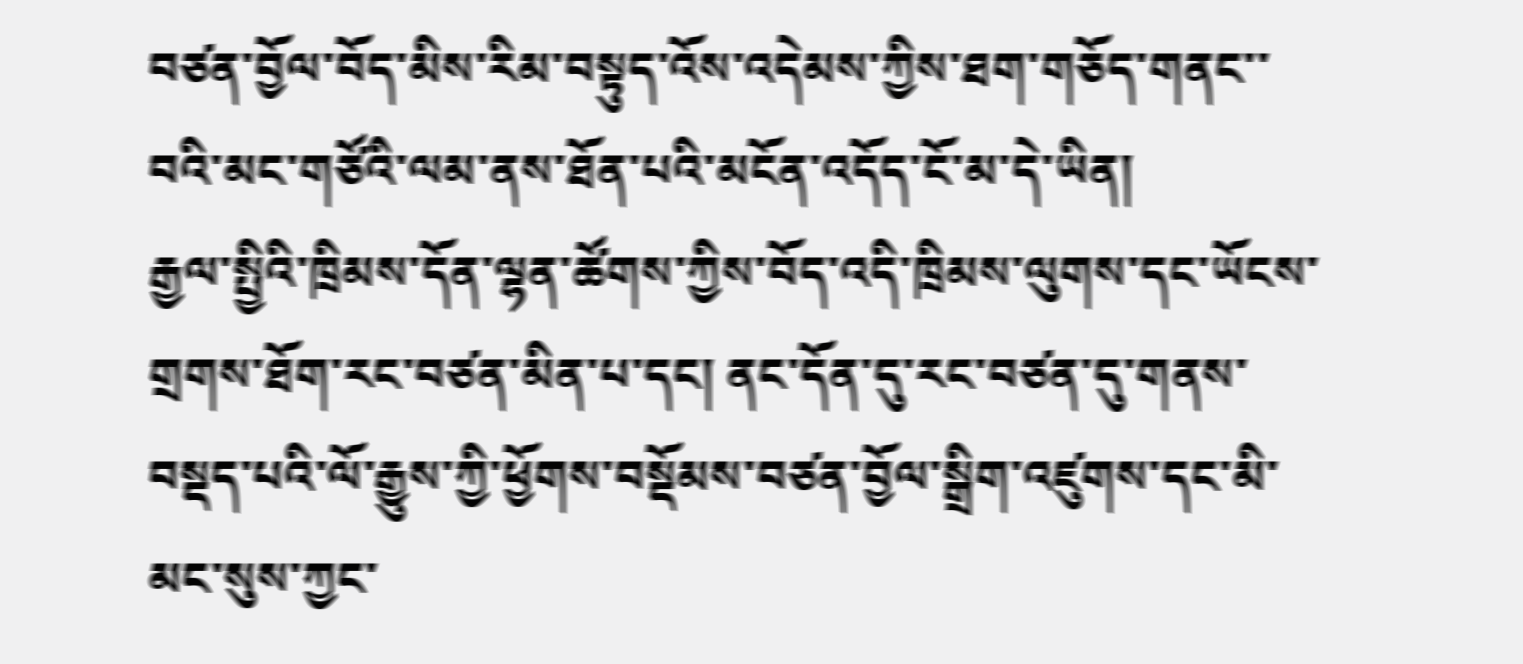བཙན་བྱོལ་བོད་མིས་རིམ་བསྟུད་འོས་འདེམས་ཀྱིས་ཐག་གཅོད་གནང་་བའི་མང་གཙོའི་ལམ་ནས་ཐོན་པའི་མངོན་འདོད་ངོ་མ་དེ་ཡིན།
རྒྱལ་སྤྱིའི་ཁྲིམས་དོན་ལྷན་ཚོགས་ཀྱིས་བོད་འདི་ཁྲིམས་ལུགས་དང་ཡོངས་གྲགས་ཐོག་རང་བཙན་མིན་པ་དང། ནང་དོན་དུ་རང་བཙན་དུ་གནས་བསྡད་པའི་ལོ་རྒྱུས་ཀྱི་ཕྱོགས་བསྡོམས་བཙན་བྱོལ་སྒྲིག་འཛུགས་དང་མི་མང་སུས་ཀྱང་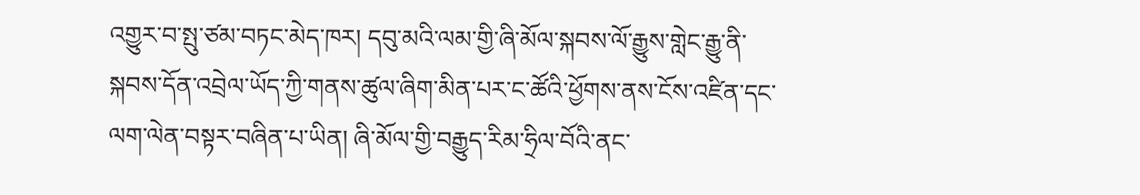འགྱུར་བ་སྤུ་ཙམ་བཏང་མེད་ཁར། དབུ་མའི་ལམ་གྱི་ཞི་མོལ་སྐབས་ལོ་རྒྱུས་གླེང་རྒྱུ་ནི་སྐབས་དོན་འབྲེལ་ཡོད་ཀྱི་གནས་ཚུལ་ཞིག་མིན་པར་ང་ཚོའི་ཕྱོགས་ནས་ངོས་འཛིན་དང་ལག་ལེན་བསྟར་བཞིན་པ་ཡིན། ཞི་མོལ་གྱི་བརྒྱུད་རིམ་ཧྲིལ་བོའི་ནང་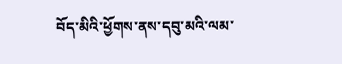བོད་མིའི་ཕྱོགས་ནས་དབུ་མའི་ལམ་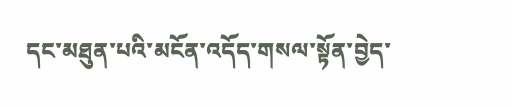དང་མཐུན་པའི་མངོན་འདོད་གསལ་སྟོན་བྱེད་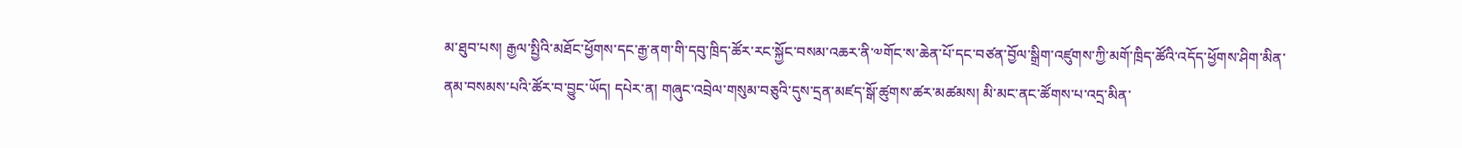མ་ཐུབ་པས། རྒྱལ་སྤྱིའི་མཐོང་ཕྱོགས་དང་རྒྱ་ནག་གི་དབུ་ཁྲིད་ཚོར་རང་སྐྱོང་བསམ་འཆར་ནི་༧གོང་ས་ཆེན་པོ་དང་བཙན་བྱོལ་སྒྲིག་འཛུགས་ཀྱི་མགོ་ཁྲིད་ཚོའི་འདོད་ཕྱོགས་ཤིག་མིན་ནམ་བསམས་པའི་ཚོར་བ་བྱུང་ཡོད། དཔེར་ན། གཞུང་འབྲེལ་གསུམ་བཅུའི་དུས་དྲན་མཛད་སྒོ་ཚུགས་ཚར་མཚམས། མི་མང་ནང་ཚོགས་པ་འདྲ་མིན་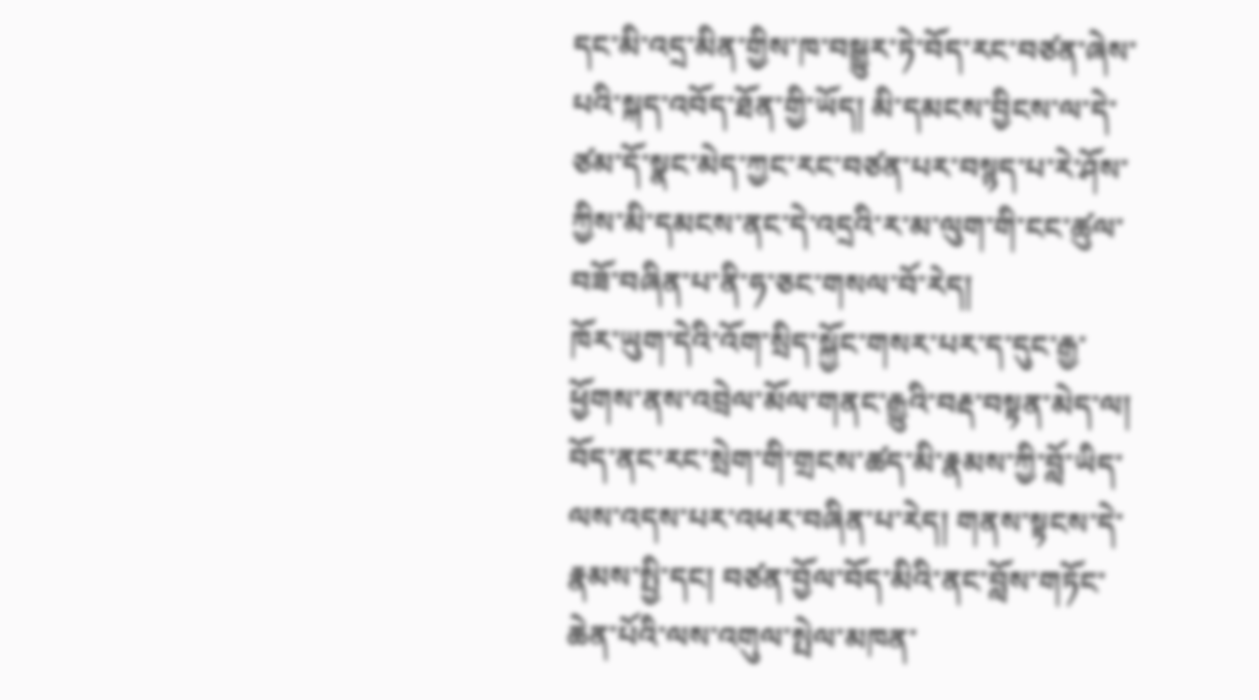དང་མི་འདྲ་མིན་གྱིས་ཁ་བསྒྱུར་ཏེ་བོད་རང་བཙན་ཞེས་པའི་སྐད་འབོད་ཐོན་གྱི་ཡོད། མི་དམངས་བྱིངས་ལ་དེ་ཙམ་དོ་སྣང་མེད་ཀྱང་རང་བཙན་པར་བསྙད་པ་རེ་ཤོས་ཀྱིས་མི་དམངས་ནང་དེ་འདྲའི་ར་མ་ལུག་གི་ངང་ཚུལ་བཟོ་བཞིན་པ་ནི་ཧ་ཅང་གསལ་བོ་རེད།
ཁོར་ཡུག་དེའི་འོག་སྲིད་སྐྱོང་གསར་པར་ད་དུང་རྒྱ་ཕྱོགས་ནས་འབྲེལ་མོལ་གནང་རྒྱུའི་བརྡ་བསྟན་མེད་ལ། བོད་ནང་རང་སྲེག་གི་གྲངས་ཚད་མི་རྣམས་ཀྱི་བློ་ཡིད་ལས་འདས་པར་འཕར་བཞིན་པ་རེད། གནས་སྟངས་དེ་རྣམས་སྤྱི་དང། བཙན་བྱོལ་བོད་མིའི་ནང་བློས་གཏོང་ཆེན་པོའི་ལས་འགུལ་སྤེལ་མཁན་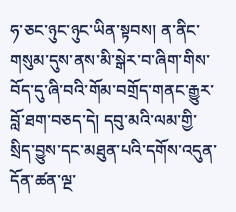ཧ་ཅང་ཉུང་ཉུང་ཡིན་སྟབས། ན་ནིང་གསུམ་དུས་ནས་མི་སྒེར་བ་ཞིག་གིས་བོད་དུ་ཞི་བའི་གོམ་བགྲོད་གནང་རྒྱུར་བློ་ཐག་བཅད་དེ། དབུ་མའི་ལམ་གྱི་སྲིད་བྱུས་དང་མཐུན་པའི་དགོས་འདུན་དོན་ཚན་ལྔ་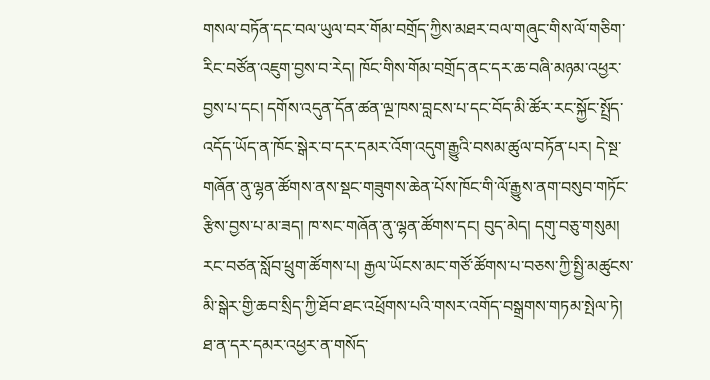གསལ་བཏོན་དང་བལ་ཡུལ་བར་གོམ་བགྲོད་ཀྱིས་མཐར་བལ་གཞུང་གིས་ལོ་གཅིག་རིང་བཙོན་འཇུག་བྱས་བ་རེད། ཁོང་གིས་གོམ་བགྲོད་ནང་དར་ཆ་བཞི་མཉམ་འཕྱར་བྱས་པ་དང། དགོས་འདུན་དོན་ཚན་ལྔ་ཁས་བླངས་པ་དང་བོད་མི་ཚོར་རང་སྐྱོང་སྤྲོད་འདོད་ཡོད་ན་ཁོང་སྒེར་བ་དར་དམར་འོག་འདུག་རྒྱུའི་བསམ་ཚུལ་བཏོན་པར། དེ་སྔ་གཞོན་ནུ་ལྷན་ཚོགས་ནས་སྡང་གཟུགས་ཆེན་པོས་ཁོང་གི་ལོ་རྒྱུས་ནག་བསུབ་གཏོང་རྩིས་བྱས་པ་མ་ཟད། ཁ་སང་གཞོན་ནུ་ལྷན་ཚོགས་དང། བུད་མེད། དགུ་བཅུ་གསུམ། རང་བཙན་སློབ་ཕྲུག་ཚོགས་པ། རྒྱལ་ཡོངས་མང་གཙོ་ཚོགས་པ་བཅས་ཀྱི་སྤྱི་མཚུངས་མི་སྒེར་གྱི་ཆབ་སྲིད་ཀྱི་ཐོབ་ཐང་འཕྲོགས་པའི་གསར་འགོད་བསྒྲགས་གཏམ་སྤེལ་ཏེ། ཐ་ན་དར་དམར་འཕྱར་ན་གསོད་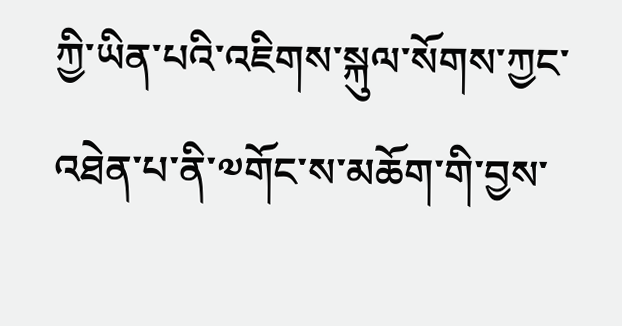ཀྱི་ཡིན་པའི་འཇིགས་སྐུལ་སོགས་ཀྱང་འཐེན་པ་ནི་༧གོང་ས་མཆོག་གི་བྱས་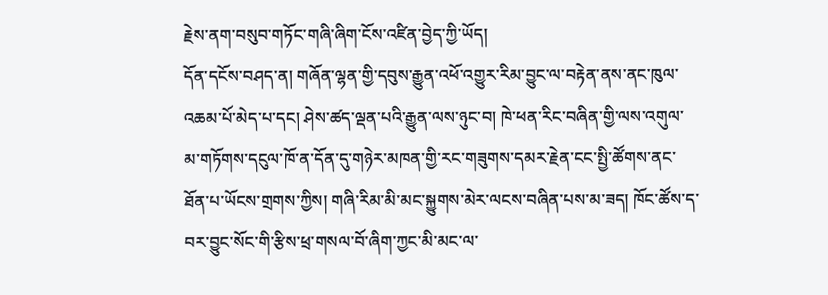རྗེས་ནག་བསུབ་གཏོང་གཞི་ཞིག་ངོས་འཛིན་བྱེད་ཀྱི་ཡོད།
དོན་དངོས་བཤད་ན། གཞོན་ལྷན་གྱི་དབུས་རྒྱུན་འཕོ་འགྱུར་རིམ་བྱུང་ལ་བརྟེན་ནས་ནང་ཁུལ་འཆམ་པོ་མེད་པ་དང། ཤེས་ཚད་ལྡན་པའི་རྒྱུན་ལས་ཉུང་བ། ཁེ་ཕན་རིང་བཞིན་གྱི་ལས་འགུལ་མ་གཏོགས་དངུལ་ཁོ་ན་དོན་དུ་གཉེར་མཁན་གྱི་རང་གཟུགས་དམར་རྗེན་ངང་སྤྱི་ཚོགས་ནང་ཐོན་པ་ཡོངས་གྲགས་ཀྱིས། གཞི་རིམ་མི་མང་སྐྱུགས་མེར་ལངས་བཞིན་པས་མ་ཟད། ཁོང་ཚོས་ད་བར་བྱུང་སོང་གི་རྩིས་ཕྲ་གསལ་བོ་ཞིག་ཀྱང་མི་མང་ལ་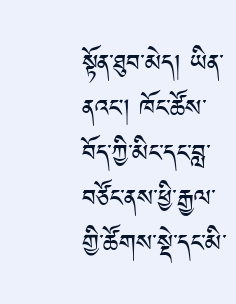སྟོན་ཐུབ་མེད། ཡིན་ནའང། ཁོང་ཚོས་བོད་ཀྱི་མིང་དང་བླ་བཙོང་ནས་ཕྱི་རྒྱལ་གྱི་ཚོགས་སྡེ་དང་མི་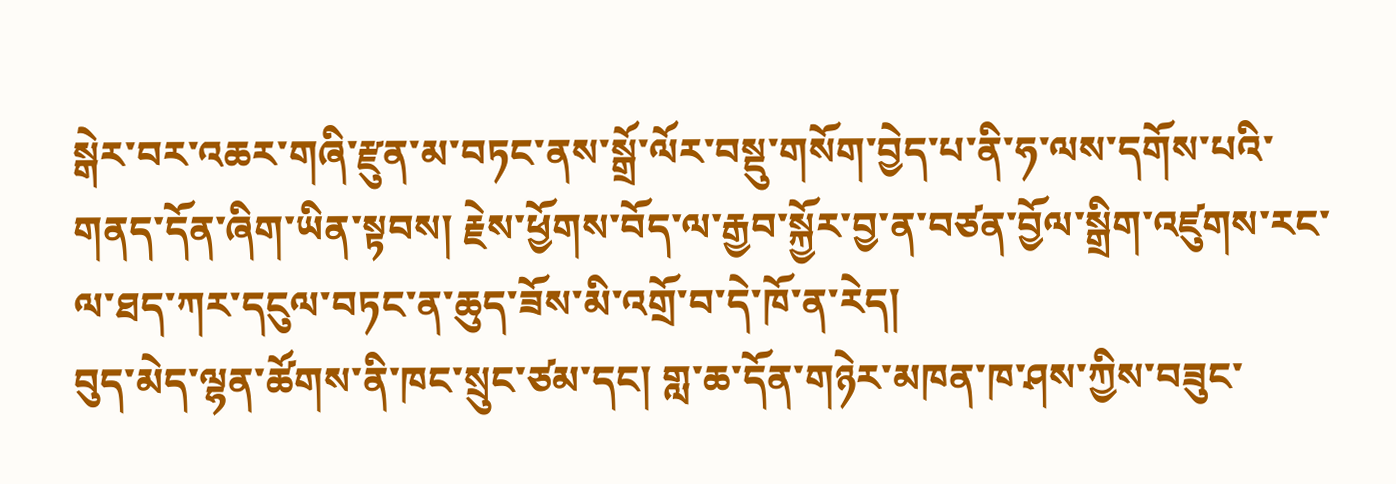སྒེར་བར་འཆར་གཞི་རྫུན་མ་བཏང་ནས་སྒྲོ་ལོར་བསྡུ་གསོག་བྱེད་པ་ནི་ཧ་ལས་དགོས་པའི་གནད་དོན་ཞིག་ཡིན་སྟབས། རྗེས་ཕྱོགས་བོད་ལ་རྒྱབ་སྐྱོར་བྱ་ན་བཙན་བྱོལ་སྒྲིག་འཛུགས་རང་ལ་ཐད་ཀར་དངུལ་བཏང་ན་ཆུད་ཟོས་མི་འགྲོ་བ་དེ་ཁོ་ན་རེད།
བུད་མེད་ལྷན་ཚོགས་ནི་ཁང་སྲུང་ཙམ་དང། གླ་ཆ་དོན་གཉེར་མཁན་ཁ་ཤས་ཀྱིས་བཟུང་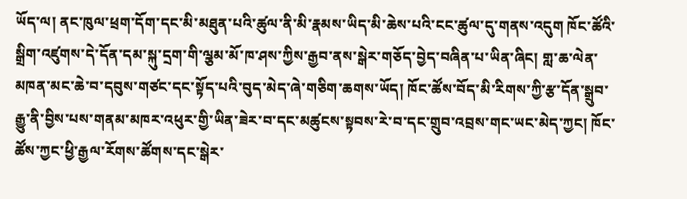ཡོད་ལ། ནང་ཁུལ་ཕྲག་དོག་དང་མི་མཐུན་པའི་ཚུལ་ནི་མི་རྣམས་ཡིད་མི་ཆེས་པའི་ངང་ཚུལ་དུ་གནས་འདུག ཁོང་ཚོའི་སྒྲིག་འཛུགས་དེ་དོན་དམ་སྐུ་དྲག་གི་ལྕམ་མོ་ཁ་ཤས་ཀྱིས་རྒྱབ་ནས་སྒེར་གཅོད་བྱེད་བཞིན་པ་ཡིན་ཞིང། གླ་ཆ་ལེན་མཁན་མང་ཆེ་བ་དབུས་གཙང་དང་སྟོད་པའི་བུད་མེད་ཞེ་གཅིག་ཆགས་ཡོད། ཁོང་ཚོས་བོད་མི་རིགས་ཀྱི་རྩ་དོན་སྒྲུབ་རྒྱུ་ནི་བྱིས་པས་གནམ་མཁར་འཕུར་གྱི་ཡིན་ཟེར་བ་དང་མཚུངས་སྟབས་རེ་བ་དང་གྲུབ་འབྲས་གང་ཡང་མེད་ཀྱང། ཁོང་ཚོས་ཀྱང་ཕྱི་རྒྱལ་རོགས་ཚོགས་དང་སྒེར་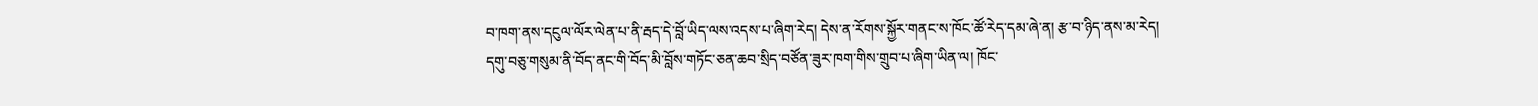བ་ཁག་ནས་དངུལ་ལོར་ལེན་པ་ནི་རྦད་དེ་བློ་ཡིད་ལས་འདས་པ་ཞིག་རེད། དེས་ན་རོགས་སྐྱོར་གནང་ས་ཁོང་ཚོ་རེད་དམ་ཞེ་ན། རྩ་བ་ཉིད་ནས་མ་རེད།
དགུ་བཅུ་གསུམ་ནི་བོད་ནང་གི་བོད་མི་བློས་གཏོང་ཅན་ཆབ་སྲིད་བཙོན་ཟུར་ཁག་གིས་གྲུབ་པ་ཞིག་ཡིན་ལ། ཁོང་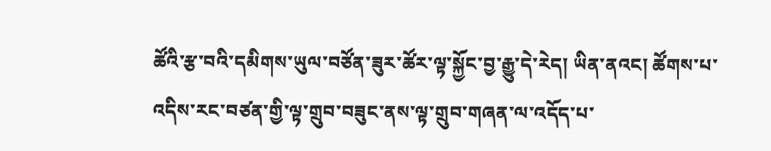ཚོའི་རྩ་བའི་དམིགས་ཡུལ་བཙོན་ཟུར་ཚོར་ལྟ་སྐྱོང་བྱ་རྒྱུ་དེ་རེད། ཡིན་ནའང། ཚོགས་པ་འདིས་རང་བཙན་གྱི་ལྟ་གྲུབ་བཟུང་ནས་ལྟ་གྲུབ་གཞན་ལ་འདོད་པ་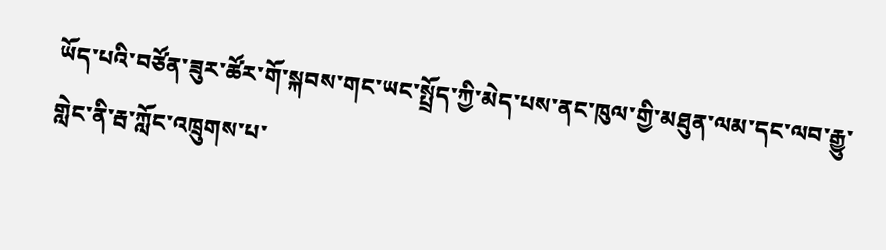ཡོད་པའི་བཙོན་ཟུར་ཚོར་གོ་སྐབས་གང་ཡང་སྤྲོད་ཀྱི་མེད་པས་ནང་ཁུལ་གྱི་མཐུན་ལམ་དང་ལབ་རྒྱུ་གླེང་ནི་རྦ་ཀློང་འཁྲུགས་པ་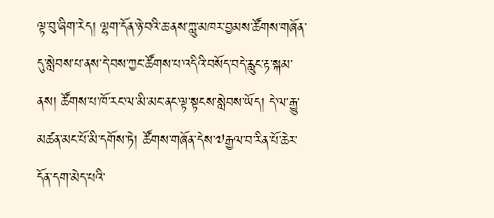ལྟ་བུ་ཞིག་རེད། ལྷག་དོན་ཉེ་བའི་ཆ་ནས་ཀླུ་མཁར་བྱམས་ཚོགས་གཞོན་དུ་སླེབས་པ་ནས་དེ་བས་ཀྱང་ཚོགས་པ་འདིའི་བསོད་བདེ་རླུང་རྟ་སྐམ་ནས། ཚོགས་པ་ཁོ་རང་ལ་མི་མང་ནང་ལྟ་སྟངས་སླེབས་ཡོད། དེ་ལ་རྒྱུ་མཚན་མང་པོ་མི་དགོས་ཏེ། ཚོགས་གཞོན་དེས་༧རྒྱལ་བ་རིན་པོ་ཆེར་དོན་དག་མེད་པའི་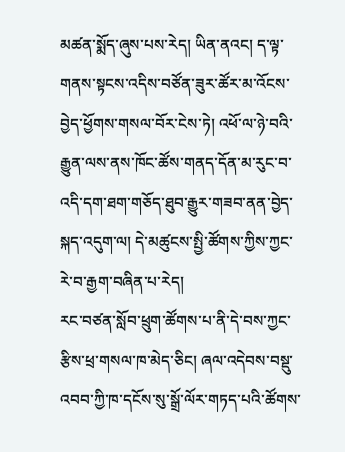མཚན་སྨོད་ཞུས་པས་རེད། ཡིན་ནའང། ད་ལྟ་གནས་སྟངས་འདིས་བཙོན་ཟུར་ཚོར་མ་འོངས་བྱེད་ཕྱོགས་གསལ་བོར་ངེས་ཏེ། འཕོ་ལ་ཉེ་བའི་རྒྱུན་ལས་ནས་ཁོང་ཚོས་གནད་དོན་མ་རུང་བ་འདི་དག་ཐག་གཅོད་ཐུབ་རྒྱུར་གཟབ་ནན་བྱེད་སྐད་འདུག་ལ། དེ་མཚུངས་སྤྱི་ཚོགས་ཀྱིས་ཀྱང་རེ་བ་རྒྱག་བཞིན་པ་རེད།
རང་བཙན་སློབ་ཕྲུག་ཚོགས་པ་ནི་དེ་བས་ཀྱང་རྩིས་ཕྲ་གསལ་ཁ་མེད་ཅིང། ཞལ་འདེབས་བསྡུ་འབབ་ཀྱི་ཁ་དངོས་སུ་སྒྲོ་ལོར་གཏད་པའི་ཚོགས་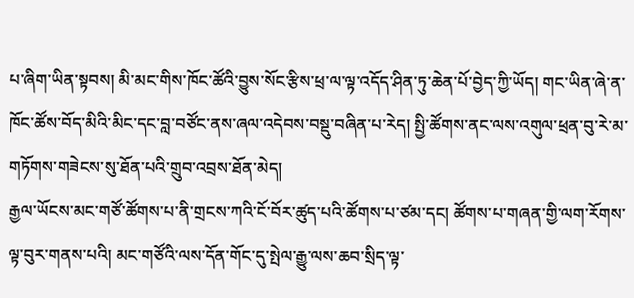པ་ཞིག་ཡིན་སྟབས། མི་མང་གིས་ཁོང་ཚོའི་བྱུས་སོང་རྩིས་ཕྲ་ལ་ལྟ་འདོད་ཤིན་ཏུ་ཆེན་པོ་བྱེད་ཀྱི་ཡོད། གང་ཡིན་ཞེ་ན་ཁོང་ཚོས་བོད་མིའི་མིང་དང་བླ་བཙོང་ནས་ཞལ་འདེབས་བསྡུ་བཞིན་པ་རེད། སྤྱི་ཚོགས་ནང་ལས་འགུལ་ཕྲན་བུ་རེ་མ་གཏོགས་གཟེངས་སུ་ཐོན་པའི་གྲུབ་འབྲས་ཐོན་མེད།
རྒྱལ་ཡོངས་མང་གཙོ་ཚོགས་པ་ནི་གྲངས་ཀའི་ངོ་བོར་ཚུད་པའི་ཚོགས་པ་ཙམ་དང། ཚོགས་པ་གཞན་གྱི་ལག་རོགས་ལྟ་བུར་གནས་པའི། མང་གཙོའི་ལས་དོན་གོང་དུ་སྤེལ་རྒྱུ་ལས་ཆབ་སྲིད་ལྟ་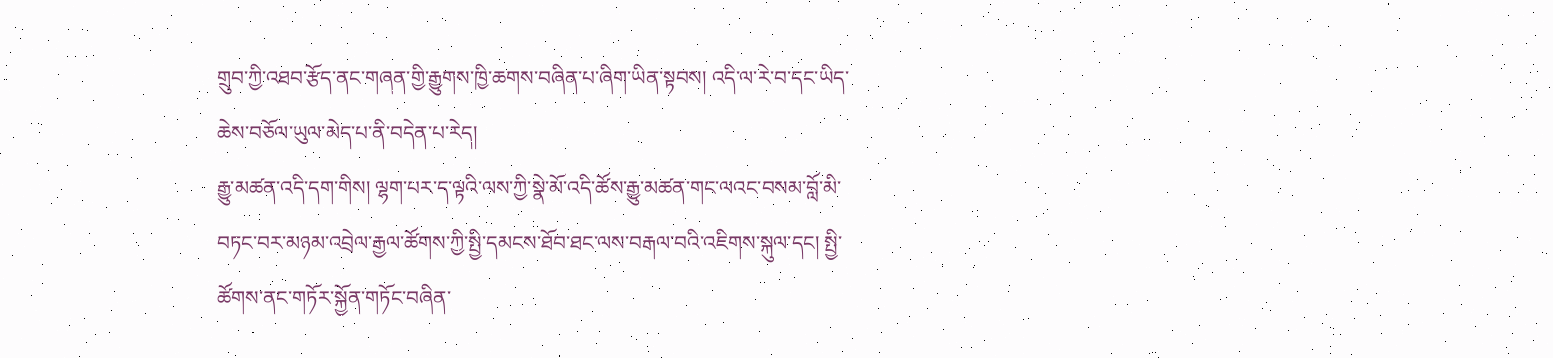གྲུབ་ཀྱི་འཐབ་རྩོད་ནང་གཞན་གྱི་རྒྱུགས་ཁྱི་ཆགས་བཞིན་པ་ཞིག་ཡིན་སྟབས། འདི་ལ་རེ་བ་དང་ཡིད་ཆེས་བཅོལ་ཡུལ་མེད་པ་ནི་བདེན་པ་རེད།
རྒྱུ་མཚན་འདི་དག་གིས། ལྷག་པར་ད་ལྟའི་ལས་ཀྱི་སྣེ་མོ་འདི་ཚོས་རྒྱུ་མཚན་གང་ལའང་བསམ་བློ་མི་བཏང་བར་མཉམ་འབྲེལ་རྒྱལ་ཚོགས་ཀྱི་སྤྱི་དམངས་ཐོབ་ཐང་ལས་བརྒལ་བའི་འཇིགས་སྐུལ་དང། སྤྱི་ཚོགས་ནང་གཏོར་སྐྱོན་གཏོང་བཞིན་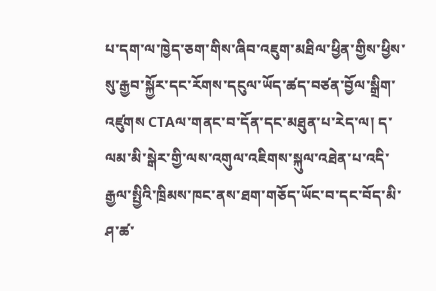པ་དག་ལ་ཁྱེད་ཅག་གིས་ཞིབ་འཇུག་མཐིལ་ཕྱིན་གྱིས་ཕྱིས་སུ་རྒྱབ་སྐྱོར་དང་རོགས་དངུལ་ཡོད་ཚད་བཙན་བྱོལ་སྒྲིག་འཛུགས CTAལ་གནང་བ་དོན་དང་མཐུན་པ་རེད་ལ། ད་ལམ་མི་སྒེར་གྱི་ལས་འགུལ་འཇིགས་སྐུལ་འཐེན་པ་འདི་རྒྱལ་སྤྱིའི་ཁྲིམས་ཁང་ནས་ཐག་གཅོད་ཡོང་བ་དང་བོད་མི་ཤ་ཚ་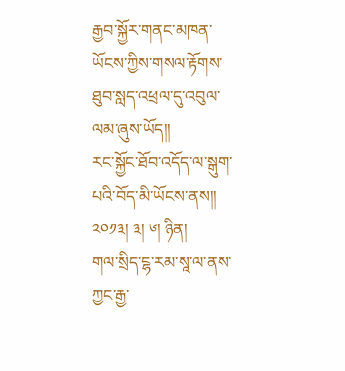རྒྱབ་སྐྱོར་གནང་མཁན་ཡོངས་ཀྱིས་གསལ་རྟོགས་ཐུབ་སླད་འཕྲལ་དུ་འབུལ་ལམ་ཞུས་ཡོད།།
རང་སྐྱོང་ཐོབ་འདོད་ལ་སྒུག་པའི་བོད་མི་ཡོངས་ནས།།
༢༠༡༣། ༣། ༦། ཉིན།
གལ་སྲིད་ངྷ་རམ་སཱ་ལ་ནས་ཀྱང་རྒྱ་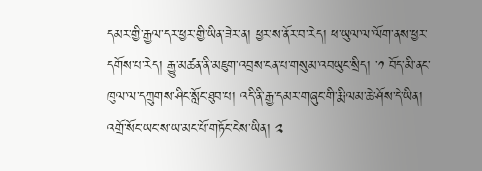དམར་གྱི་རྒྱལ་དར་ཕྱར་གྱི་ཡིན་ཟེར་ན། ཕྱར་ས་ནོར་བ་རེད། ཕ་ཡུལ་ལ་ལོག་ནས་ཕྱར་དགོས་པ་རེད། རྒྱུ་མཚན་ནི་མཇུག་འབྲས་ངན་པ་གསུམ་འབཡུང་སྲིད། ་༡ བོད་མི་ནང་ཁུལ་ལ་དཀྲུགས་ཤིང་སློང་ཐུབ་པ། འདི་ནི་རྒྱ་དམར་གཞུང་གི་རྨི་ལམ་ཆེ་ཤོས་དེ་ཡིན། འགྲོ་སོང་ཡང་ས་ཡ་མང་པོ་གཏོང་ངེས་ཡིན། ༢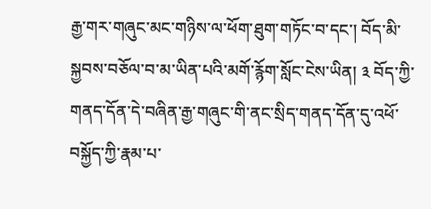རྒྱ་གར་གཞུང་མང་གཉིས་ལ་ཕོག་ཐུག་གཏོང་བ་དང་། བོད་མི་སྐྱབས་བཅོལ་བ་མ་ཡིན་པའི་མགོ་རྙོག་སློང་ངེས་ཡིན། ༣ བོད་ཀྱི་གནད་དོན་དེ་བཞིན་རྒྱ་གཞུང་གི་ནང་སྲིད་གནད་དོན་དུ་འཕོ་བསྐྱོད་ཀྱི་རྣམ་པ་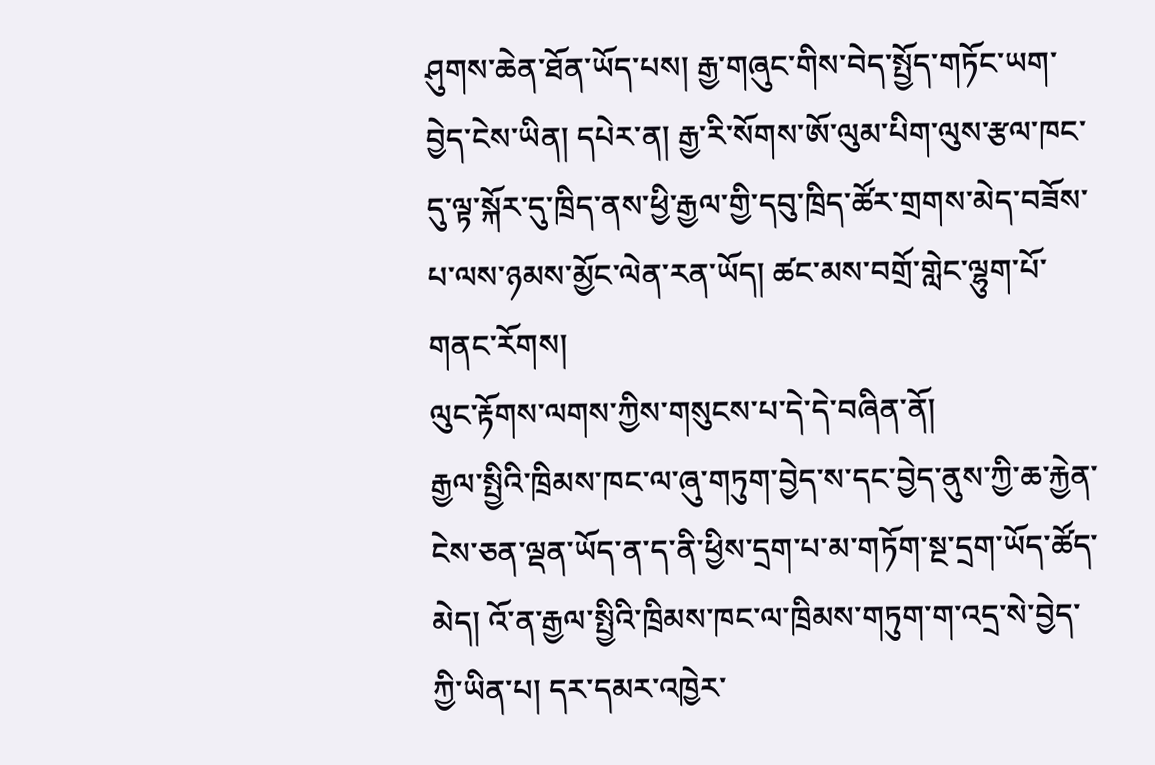ཤུགས་ཆེན་ཐོན་ཡོད་པས། རྒྱ་གཞུང་གིས་བེད་སྤྱོད་གཏོང་ཡག་བྱེད་ངེས་ཡིན། དཔེར་ན། རྒྱ་རི་སོགས་ཨོ་ལུམ་པིག་ལུས་རྩལ་ཁང་དུ་ལྟ་སྐོར་དུ་ཁྲིད་ནས་ཕྱི་རྒྱལ་གྱི་དབུ་ཁྲིད་ཚོར་གྲགས་མེད་བཟོས་པ་ལས་ཉམས་མྱོང་ལེན་རན་ཡོད། ཚང་མས་བགྲོ་གླེང་ལྷུག་པོ་གནང་རོགས།
ལུང་རྟོགས་ལགས་ཀྱིས་གསུངས་པ་དེ་དེ་བཞིན་ནོ།
རྒྱལ་སྤྱིའི་ཁྲིམས་ཁང་ལ་ཞུ་གཏུག་བྱེད་ས་དང་བྱེད་ནུས་ཀྱི་ཆ་རྐྱེན་ངེས་ཅན་ལྡན་ཡོད་ན་ད་ནི་ཕྱིས་དྲག་པ་མ་གཏོག་སྔ་དྲག་ཡོད་ཚོད་མེད། འོ་ན་རྒྱལ་སྤྱིའི་ཁྲིམས་ཁང་ལ་ཁྲིམས་གཏུག་ག་འདྲ་སེ་བྱེད་ཀྱི་ཡིན་པ། དར་དམར་འཁྱེར་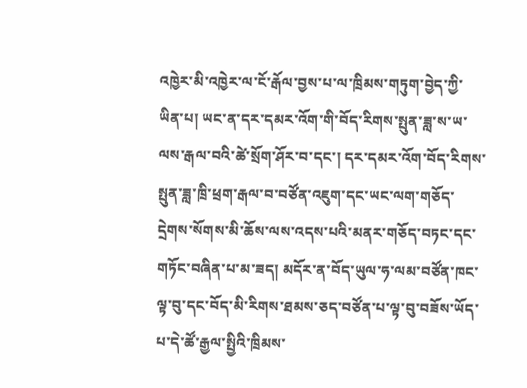འཁྱེར་མི་འཁྱེར་ལ་ངོ་རྒོལ་བྱས་པ་ལ་ཁྲིམས་གཏུག་བྱེད་ཀྱི་ཡིན་པ། ཡང་ན་དར་དམར་འོག་གི་བོད་རིགས་སྤུན་ཟླ་ས་ཡ་ལས་རྒལ་བའི་ཚེ་སྲོག་ཤོར་བ་དང་། དར་དམར་འོག་བོད་རིགས་སྤུན་ཟླ་ཁྲི་ཕྲག་རྒལ་བ་བཙོན་འཇུག་དང་ཡང་ལག་གཅོད་དྲེགས་སོགས་མི་ཆོས་ལས་འདས་པའི་མནར་གཅོད་བཏང་དང་གཏོང་བཞིན་པ་མ་ཟད། མདོར་ན་བོད་ཡུལ་ཧ་ལམ་བཙོན་ཁང་ལྟ་བུ་དང་བོད་མི་རིགས་ཐམས་ཅད་བཙོན་པ་ལྟ་བུ་བཟོས་ཡོད་པ་དེ་ཚོ་རྒྱལ་སྤྱིའི་ཁྲིམས་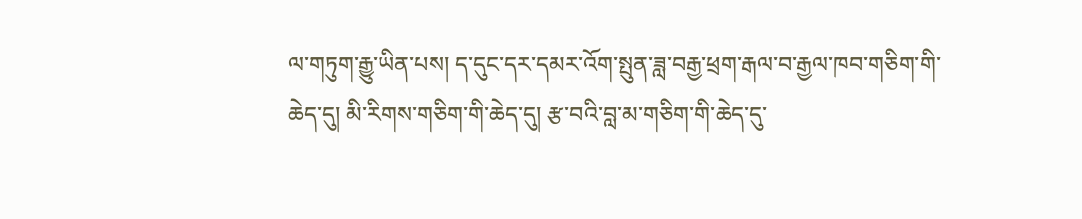ལ་གཏུག་རྒྱུ་ཡིན་པས། ད་དུང་དར་དམར་འོག་སྤུན་ཟླ་བརྒྱ་ཕྲག་རྒལ་བ་རྒྱལ་ཁབ་གཅིག་གི་ཆེད་དུ། མི་རིགས་གཅིག་གི་ཆེད་དུ། རྩ་བའི་བླ་མ་གཅིག་གི་ཆེད་དུ་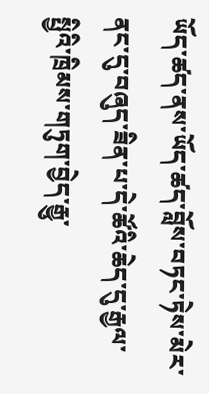ཡོད་ཚད་ནས་ཡོད་ཚད་བློས་བཏང་ཏེས་མེར་ནང་དུ་བཞུད་ཟིན་པ་དེ་ཚོའི་ཆེད་དུ་རྒྱལ་སྤྱིའི་ཁྲིམས་གཏུག་བྱེད་རྒྱུ་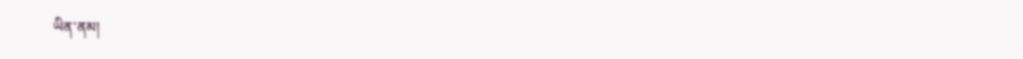ཡིན་ནམ།